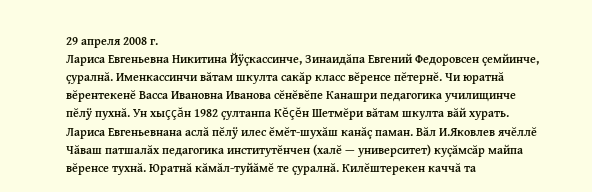29 апреля 2008 г.
Лариса Евгеньевна Никитина Йÿçкассинче, Зинаидăпа Евгений Федоровсен çемйинче, çуралнă. Именкассинчи вăтам шкулта сакăр класс вĕренсе пĕтернĕ. Чи юратнă вĕрентекенĕ Васса Ивановна Иванова сĕнĕвĕпе Канашри педагогика училищинче пĕлÿ пухнă. Ун хыççăн 1982 çултанпа Кĕçĕн Шетмĕри вăтам шкулта вăй хурать.
Лариса Евгеньевнана аслă пĕлÿ илес ĕмĕт-шухăш канăç паман. Вăл И.Яковлев ячĕллĕ Чăваш патшалăх педагогика институтĕнчен (халĕ — университет) куçăмсăр майпа вĕренсе тухнă. Юратнă кăмăл-туйăмĕ те çуралнă. Килĕштерекен каччă та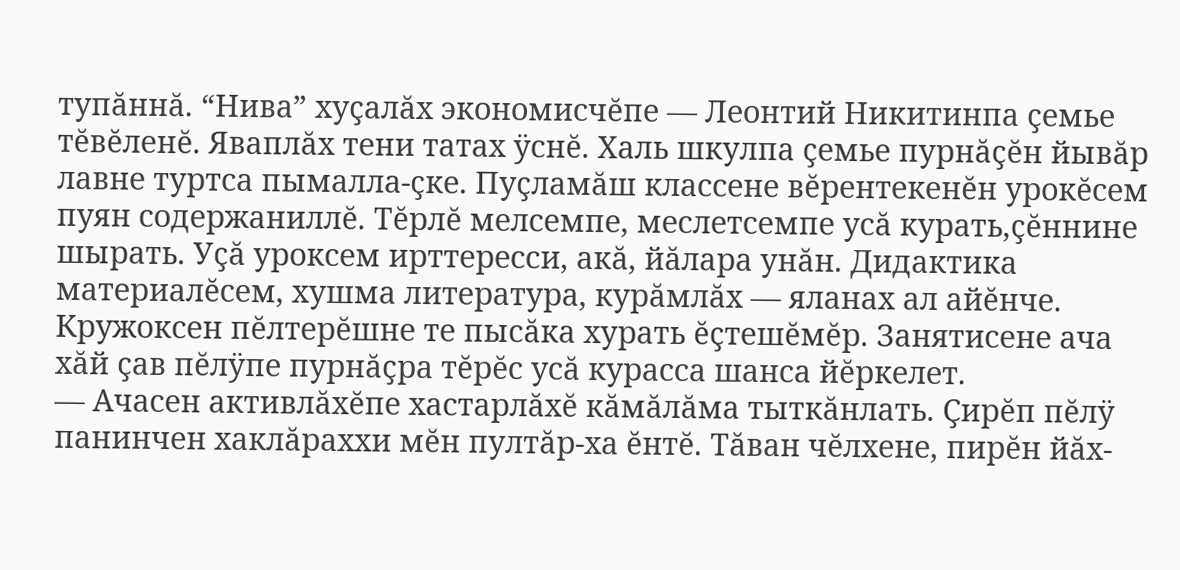тупăннă. “Нива” хуçалăх экономисчĕпе — Леонтий Никитинпа çемье тĕвĕленĕ. Яваплăх тени татах ÿснĕ. Халь шкулпа çемье пурнăçĕн йывăр лавне туртса пымалла-çке. Пуçламăш классене вĕрентекенĕн урокĕсем пуян содержаниллĕ. Тĕрлĕ мелсемпе, меслетсемпе усă курать,çĕннине шырать. Уçă уроксем ирттересси, акă, йăлара унăн. Дидактика материалĕсем, хушма литература, курăмлăх — яланах ал айĕнче.
Кружоксен пĕлтерĕшне те пысăка хурать ĕçтешĕмĕр. Занятисене ача хăй çав пĕлÿпе пурнăçра тĕрĕс усă курасса шанса йĕркелет.
— Ачасен активлăхĕпе хастарлăхĕ кăмăлăма тыткăнлать. Çирĕп пĕлÿ панинчен хаклăраххи мĕн пултăр-ха ĕнтĕ. Тăван чĕлхене, пирĕн йăх-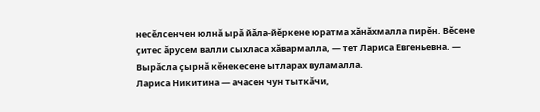несĕлсенчен юлнă ырă йăла-йĕркене юратма хăнăхмалла пирĕн. Вĕсене çитес ăрусем валли сыхласа хăвармалла, — тет Лариса Евгеньевна. — Вырăсла çырнă кĕнекесене ытларах вуламалла.
Лариса Никитина — ачасен чун тыткăчи,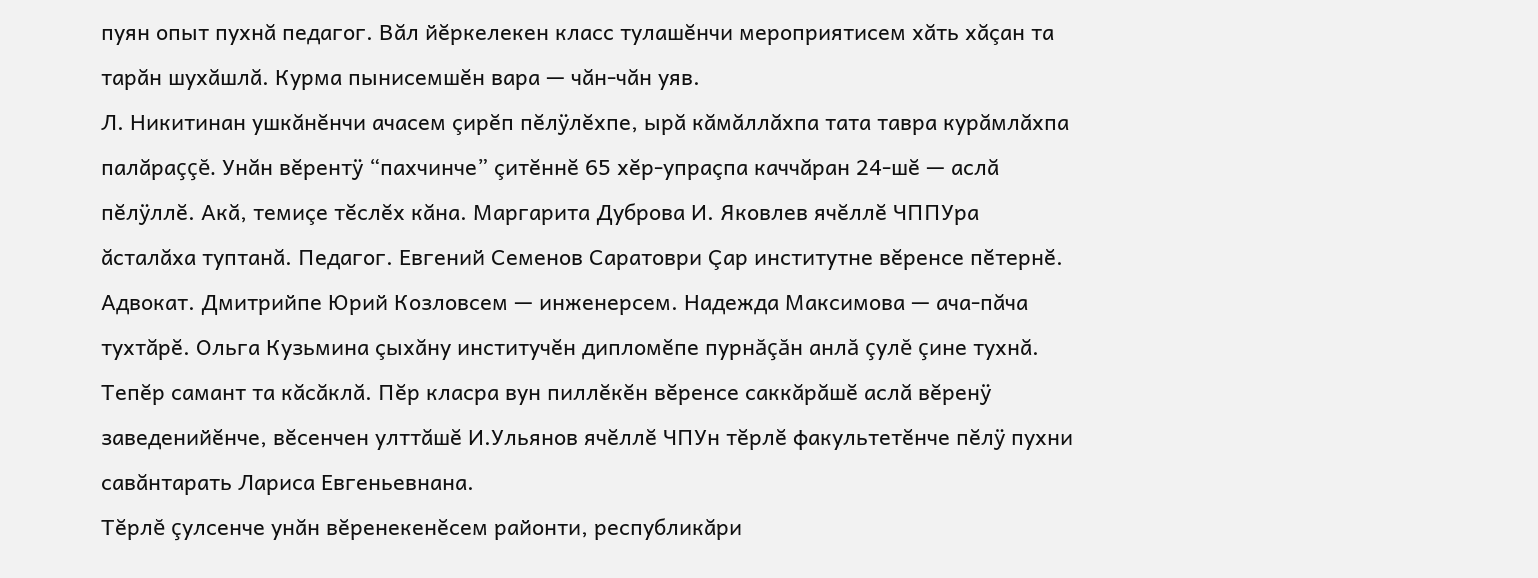пуян опыт пухнă педагог. Вăл йĕркелекен класс тулашĕнчи мероприятисем хăть хăçан та тарăн шухăшлă. Курма пынисемшĕн вара — чăн-чăн уяв.
Л. Никитинан ушкăнĕнчи ачасем çирĕп пĕлÿлĕхпе, ырă кăмăллăхпа тата тавра курăмлăхпа палăраççĕ. Унăн вĕрентÿ “пахчинче” çитĕннĕ 65 хĕр-упраçпа каччăран 24-шĕ — аслă пĕлÿллĕ. Акă, темиçе тĕслĕх кăна. Маргарита Дуброва И. Яковлев ячĕллĕ ЧППУра ăсталăха туптанă. Педагог. Евгений Семенов Саратоври Çар институтне вĕренсе пĕтернĕ. Адвокат. Дмитрийпе Юрий Козловсем — инженерсем. Надежда Максимова — ача-пăча тухтăрĕ. Ольга Кузьмина çыхăну институчĕн дипломĕпе пурнăçăн анлă çулĕ çине тухнă.
Тепĕр самант та кăсăклă. Пĕр класра вун пиллĕкĕн вĕренсе саккăрăшĕ аслă вĕренÿ заведенийĕнче, вĕсенчен улттăшĕ И.Ульянов ячĕллĕ ЧПУн тĕрлĕ факультетĕнче пĕлÿ пухни савăнтарать Лариса Евгеньевнана.
Тĕрлĕ çулсенче унăн вĕренекенĕсем районти, республикăри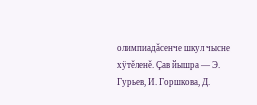олимпиадăсенче шкул чысне хÿтĕленĕ. Çав йышра — Э. Гурьев, И. Горшкова, Д.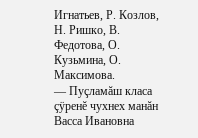Игнатьев, Р. Козлов, Н. Ришко, В. Федотова, О. Кузьмина, О. Максимова.
— Пуçламăш класа çÿренĕ чухнех манăн Васса Ивановна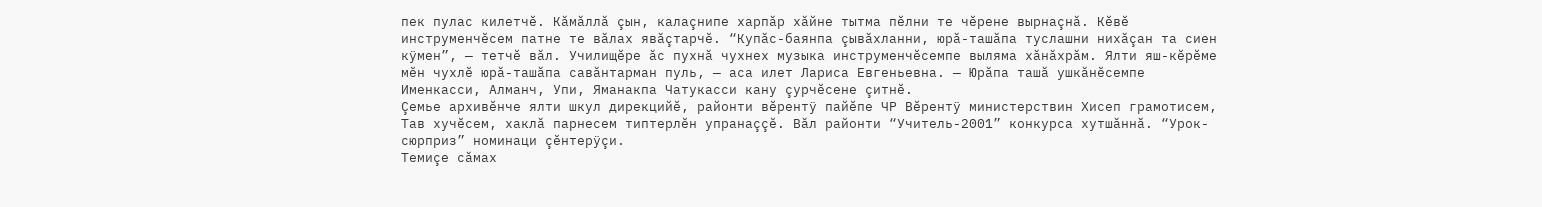пек пулас килетчĕ. Кăмăллă çын, калаçнипе харпăр хăйне тытма пĕлни те чĕрене вырнаçнă. Кĕвĕ инструменчĕсем патне те вăлах явăçтарчĕ. “Купăс-баянпа çывăхланни, юрă-ташăпа туслашни нихăçан та сиен кÿмен”, — тетчĕ вăл. Училищĕре ăс пухнă чухнех музыка инструменчĕсемпе выляма хăнăхрăм. Ялти яш-кĕрĕме мĕн чухлĕ юрă-ташăпа савăнтарман пуль, — аса илет Лариса Евгеньевна. — Юрăпа ташă ушкăнĕсемпе Именкасси, Алманч, Упи, Яманакпа Чатукасси кану çурчĕсене çитнĕ.
Çемье архивĕнче ялти шкул дирекцийĕ, районти вĕрентÿ пайĕпе ЧР Вĕрентÿ министерствин Хисеп грамотисем, Тав хучĕсем, хаклă парнесем типтерлĕн упранаççĕ. Вăл районти “Учитель-2001” конкурса хутшăннă. “Урок-сюрприз” номинаци çĕнтерÿçи.
Темиçе сăмах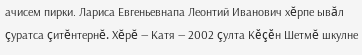ачисем пирки. Лариса Евгеньевнапа Леонтий Иванович хĕрпе ывăл çуратса çитĕнтернĕ. Хĕрĕ — Катя — 2002 çулта Кĕçĕн Шетмĕ шкулне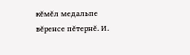кĕмĕл медальпе вĕренсе пĕтернĕ. И.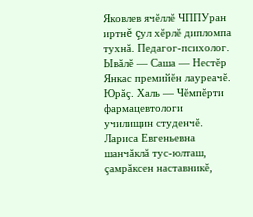Яковлев ячĕллĕ ЧППУран иртнĕ çул хĕрлĕ дипломпа тухнă. Педагог-психолог. Ывăлĕ — Саша — Нестĕр Янкас премийĕн лауреачĕ. Юрăç. Халь — Чĕмпĕрти фармацевтологи училищин студенчĕ.
Лариса Евгеньевна шанчăклă тус-юлташ, çамрăксен наставникĕ,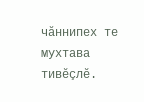чăннипех те мухтава тивĕçлĕ.